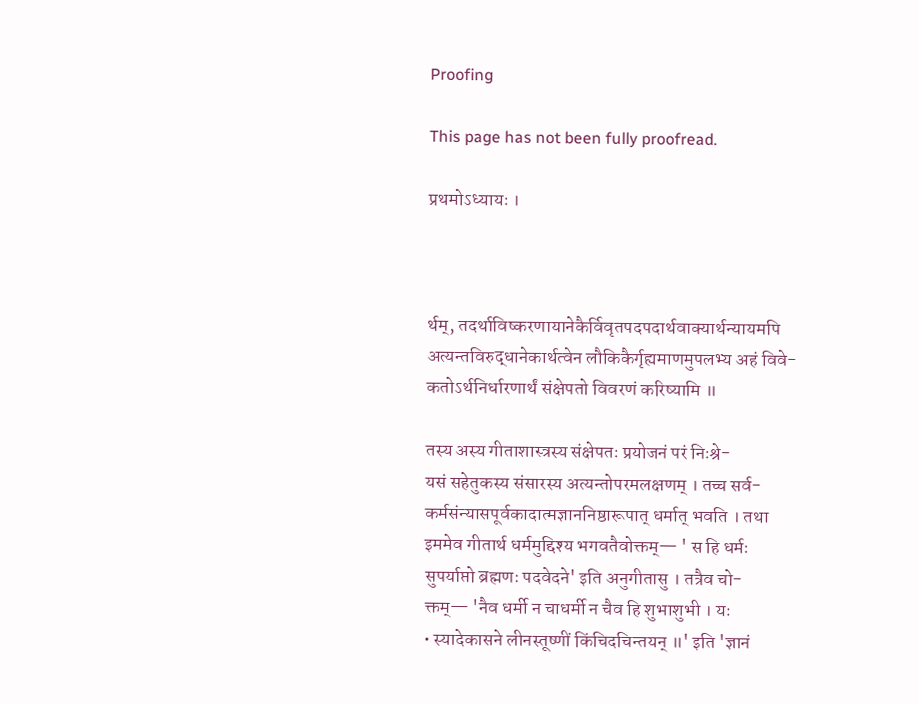Proofing

This page has not been fully proofread.

प्रथमोऽध्यायः ।



र्थम्, तदर्थाविष्करणायानेकैर्विवृतपदपदार्थवाक्यार्थन्यायमपि
अत्यन्तविरुद्धानेकार्थत्वेन लौकिकैर्गृह्यमाणमुपलभ्य अहं विवे-
कतोऽर्थनिर्धारणार्थं संक्षेपतो विवरणं करिष्यामि ॥

तस्य अस्य गीताशास्त्रस्य संक्षेपतः प्रयोजनं परं निःश्रे-
यसं सहेतुकस्य संसारस्य अत्यन्तोपरमलक्षणम् । तच्च सर्व-
कर्मसंन्यासपूर्वकादात्मज्ञाननिष्ठारूपात् धर्मात् भवति । तथा
इममेव गीतार्थ धर्ममुद्दिश्य भगवतैवोक्तम्— ' स हि धर्मः
सुपर्याप्तो ब्रह्मणः पदवेदने' इति अनुगीतासु । तत्रैव चो-
क्तम्— 'नैव धर्मी न चाधर्मी न चैव हि शुभाशुभी । यः
• स्यादेकासने लीनस्तूष्णीं किंचिदचिन्तयन् ॥' इति 'ज्ञानं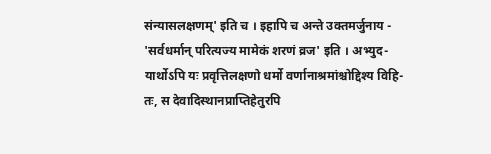संन्यासलक्षणम्' इति च । इहापि च अन्ते उक्तमर्जुनाय -
'सर्वधर्मान् परित्यज्य मामेकं शरणं व्रज' इति । अभ्युद-
यार्थोऽपि यः प्रवृत्तिलक्षणो धर्मो वर्णानाश्रमांश्चोद्दिश्य विहि-
तः, स देवादिस्थानप्राप्तिहेतुरपि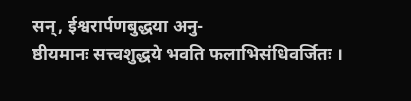सन्, ईश्वरार्पणबुद्धया अनु-
ष्ठीयमानः सत्त्वशुद्धये भवति फलाभिसंधिवर्जितः ।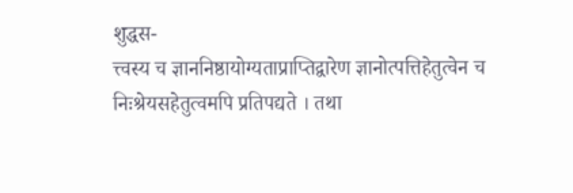शुद्धस-
त्त्वस्य च ज्ञाननिष्ठायोग्यताप्राप्तिद्वारेण ज्ञानोत्पत्तिहेतुत्वेन च
निःश्रेयसहेतुत्वमपि प्रतिपद्यते । तथा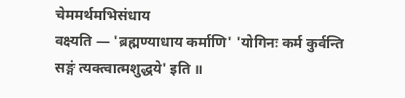चेममर्थमभिसंधाय
वक्ष्यति — 'ब्रह्मण्याधाय कर्माणि' 'योगिनः कर्म कुर्वन्ति
सङ्गं त्यक्त्वात्मशुद्धये' इति ॥